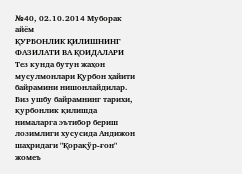№40, 02.10.2014 Муборак айём
ҚУРБОНЛИК ҚИЛИШНИНГ ФАЗИЛАТИ ВА ҚОИДАЛАРИ
Тез кунда бутун жаҳон мусулмонлари Қурбон ҳайити байрамини нишонлайдилар. Биз ушбу байрамнинг тарихи, қурбонлик қилишда нималарга эътибор бериш лозимлиги хусусида Андижон шаҳридаги "Қорақўр-ғон" жомеъ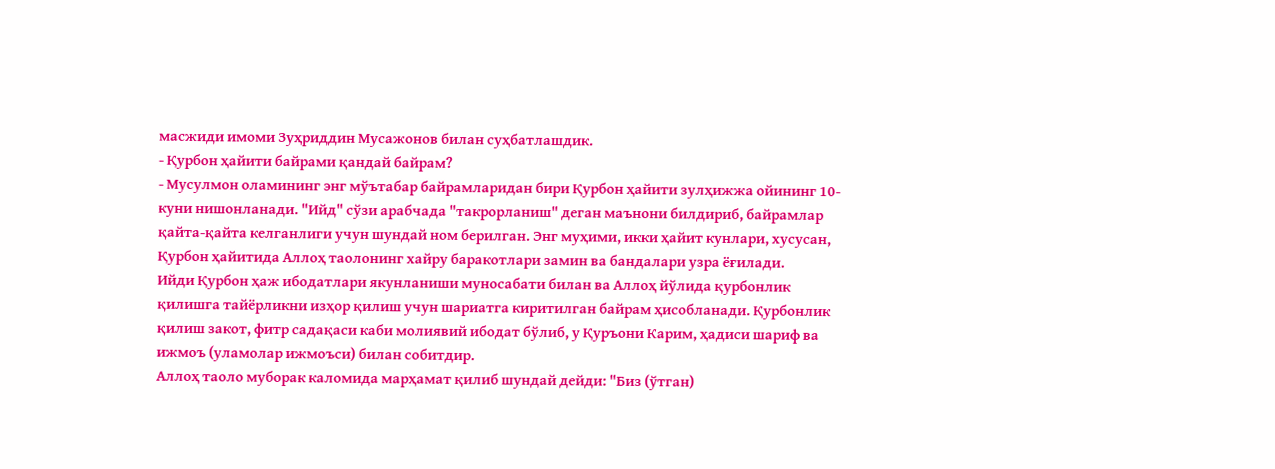масжиди имоми Зуҳриддин Мусажонов билан суҳбатлашдик.
- Қурбон ҳайити байрами қандай байрам?
- Мусулмон оламининг энг мўътабар байрамларидан бири Қурбон ҳайити зулҳижжа ойининг 10-куни нишонланади. "Ийд" сўзи арабчада "такрорланиш" деган маънони билдириб, байрамлар қайта-қайта келганлиги учун шундай ном берилган. Энг муҳими, икки ҳайит кунлари, хусусан, Қурбон ҳайитида Аллоҳ таолонинг хайру баракотлари замин ва бандалари узра ёғилади.
Ийди Қурбон ҳаж ибодатлари якунланиши муносабати билан ва Аллоҳ йўлида қурбонлик қилишга тайёрликни изҳор қилиш учун шариатга киритилган байрам ҳисобланади. Қурбонлик қилиш закот, фитр садақаси каби молиявий ибодат бўлиб, у Қуръони Карим, ҳадиси шариф ва ижмоъ (уламолар ижмоъси) билан собитдир.
Аллоҳ таоло муборак каломида марҳамат қилиб шундай дейди: "Биз (ўтган)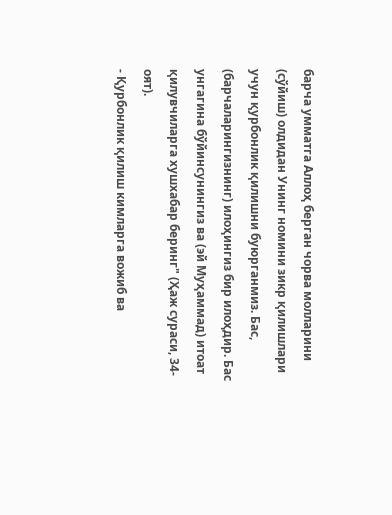барча умматга Аллоҳ берган чорва молларини (сўйиш) олдидан Унинг номини зикр қилишлари учун қурбонлик қилишни буюрганмиз. Бас, (барчаларингизнинг) илоҳингиз бир илоҳдир. Бас унгагина бўйинсунингиз ва (эй Муҳаммад) итоат қилувчиларга хушхабар беринг" (Ҳаж сураси, 34-оят).
- Қурбонлик қилиш кимларга вожиб ва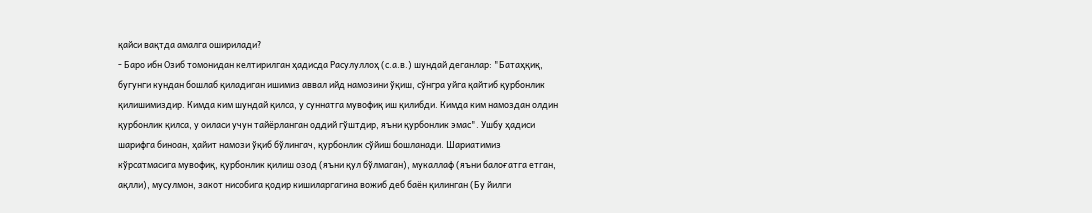қайси вақтда амалга оширилади?
- Баро ибн Озиб томонидан келтирилган ҳадисда Расулуллоҳ (с.а.в.) шундай деганлар: "Батаҳқиқ, бугунги кундан бошлаб қиладиган ишимиз аввал ийд намозини ўқиш, сўнгра уйга қайтиб қурбонлик қилишимиздир. Кимда ким шундай қилса, у суннатга мувофиқ иш қилибди. Кимда ким намоздан олдин қурбонлик қилса, у оиласи учун тайёрланган оддий гўштдир, яъни қурбонлик эмас". Ушбу ҳадиси шарифга биноан, ҳайит намози ўқиб бўлингач, қурбонлик сўйиш бошланади. Шариатимиз кўрсатмасига мувофиқ, қурбонлик қилиш озод (яъни қул бўлмаган), мукаллаф (яъни балоғатга етган, ақлли), мусулмон, закот нисобига қодир кишиларгагина вожиб деб баён қилинган (Бу йилги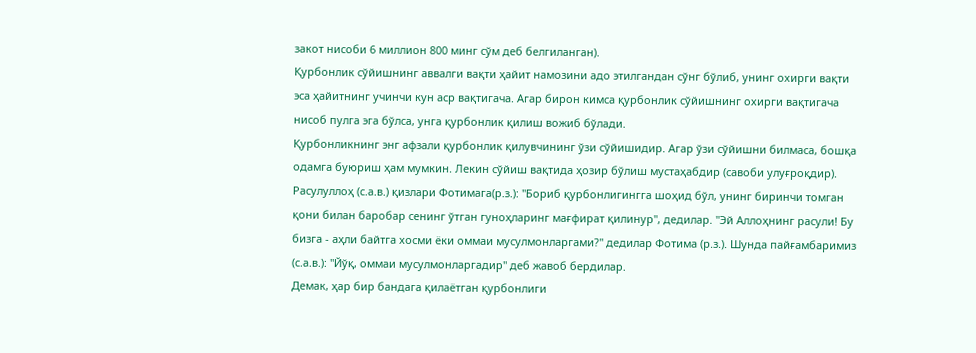закот нисоби 6 миллион 800 минг сўм деб белгиланган).
Қурбонлик сўйишнинг аввалги вақти ҳайит намозини адо этилгандан сўнг бўлиб, унинг охирги вақти эса ҳайитнинг учинчи кун аср вақтигача. Агар бирон кимса қурбонлик сўйишнинг охирги вақтигача нисоб пулга эга бўлса, унга қурбонлик қилиш вожиб бўлади.
Қурбонликнинг энг афзали қурбонлик қилувчининг ўзи сўйишидир. Агар ўзи сўйишни билмаса, бошқа одамга буюриш ҳам мумкин. Лекин сўйиш вақтида ҳозир бўлиш мустаҳабдир (савоби улуғроқдир). Расулуллоҳ (с.а.в.) қизлари Фотимага(р.з.): "Бориб қурбонлигингга шоҳид бўл, унинг биринчи томган қони билан баробар сенинг ўтган гуноҳларинг мағфират қилинур", дедилар. "Эй Аллоҳнинг расули! Бу бизга - аҳли байтга хосми ёки оммаи мусулмонларгами?" дедилар Фотима (р.з.). Шунда пайғамбаримиз (с.а.в.): "Йўқ, оммаи мусулмонларгадир" деб жавоб бердилар.
Демак, ҳар бир бандага қилаётган қурбонлиги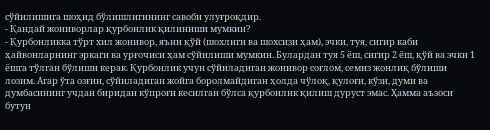сўйилишига шоҳид бўлишлигининг савоби улуғроқдир.
- Қандай жониворлар қурбонлик қилиниши мумкин?
- Қурбонликка тўрт хил жонивор, яъни қўй (шохлиги ва шохсизи ҳам), эчки, туя, сигир каби ҳайвонларнинг эркаги ва урғочиси ҳам сўйилиши мумкин. Булардан туя 5 ёш, сигир 2 ёш, қўй ва эчки 1 ёшга тўлган бўлиши керак. Қурбонлик учун сўйиладиган жонивор соғлом, семиз жонлиқ бўлиши лозим. Агар ўта озғин, сўйиладиган жойга боролмайдиган ҳолда чўлоқ, қулоғи, кўзи, думи ва думбасининг учдан биридан кўпроғи кесилган бўлса қурбонлик қилиш дуруст эмас. Ҳамма аъзоси бутун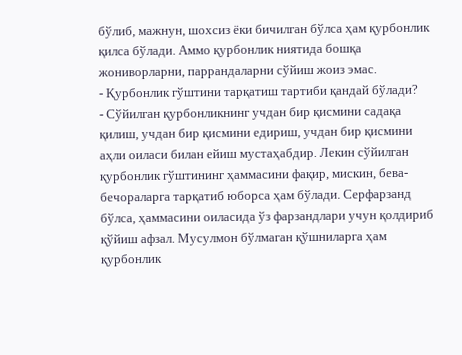бўлиб, мажнун, шохсиз ёки бичилган бўлса ҳам қурбонлик қилса бўлади. Аммо қурбонлик ниятида бошқа жониворларни, паррандаларни сўйиш жоиз эмас.
- Қурбонлик гўштини тарқатиш тартиби қандай бўлади?
- Сўйилган қурбонликнинг учдан бир қисмини садақа қилиш, учдан бир қисмини едириш, учдан бир қисмини аҳли оиласи билан ейиш мустаҳабдир. Лекин сўйилган қурбонлик гўштининг ҳаммасини фақир, мискин, бева-бечораларга тарқатиб юборса ҳам бўлади. Серфарзанд бўлса, ҳаммасини оиласида ўз фарзандлари учун қолдириб қўйиш афзал. Мусулмон бўлмаган қўшниларга ҳам қурбонлик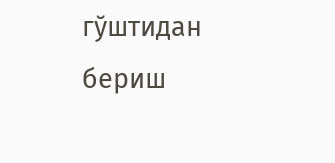гўштидан бериш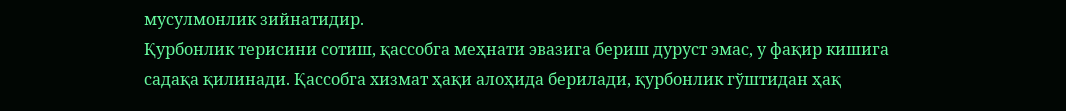мусулмонлик зийнатидир.
Қурбонлик терисини сотиш, қассобга меҳнати эвазига бериш дуруст эмас, у фақир кишига садақа қилинади. Қассобга хизмат ҳақи алоҳида берилади, қурбонлик гўштидан ҳақ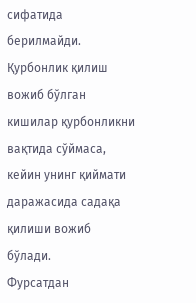сифатида берилмайди. Қурбонлик қилиш вожиб бўлган кишилар қурбонликни вақтида сўймаса, кейин унинг қиймати даражасида садақа қилиши вожиб бўлади.
Фурсатдан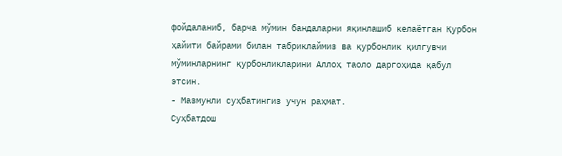фойдаланиб, барча мўмин бандаларни яқинлашиб келаётган Қурбон ҳайити байрами билан табриклаймиз ва қурбонлик қилгувчи мўминларнинг қурбонликларини Аллоҳ таоло даргоҳида қабул этсин.
- Мазмунли суҳбатингиз учун раҳмат.
Суҳбатдош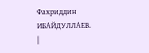Фахриддин ИБАЙДУЛЛАЕВ.
|